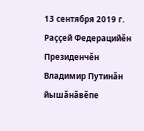13 сентября 2019 г.
Раççей Федерацийĕн Президенчĕн Владимир Путинăн йышăнăвĕпе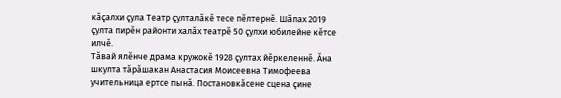кăçалхи çула Театр çулталăкĕ тесе пĕлтернĕ. Шăпах 2019 çулта пирĕн районти халăх театрĕ 50 çулхи юбилейне кĕтсе илчĕ.
Тăвай ялĕнче драма кружокĕ 1928 çултах йĕркеленнĕ. Ăна шкулта тăрăшакан Анастасия Моисеевна Тимофеева учительница ертсе пынă. Постановкăсене сцена çине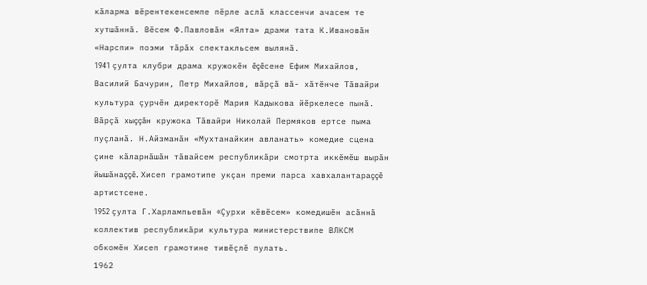кăларма вĕрентекенсемпе пĕрле аслă классенчи ачасем те хутшăннă. Вĕсем Ф.Павловăн «Ялта» драми тата К.Ивановăн «Нарспи» поэми тăрăх спектакльсем вылянă.
1941 çулта клубри драма кружокĕн ĕçĕсене Ефим Михайлов, Василий Бачурин, Петр Михайлов, вăрçă вă- хăтĕнче Тăвайри культура çурчĕн директорĕ Мария Кадыкова йĕркелесе пынă.
Вăрçă хыççăн кружока Тăвайри Николай Пермяков ертсе пыма пуçланă. Н.Айзманăн «Мухтанайкин авланать» комедие сцена çине кăларнăшăн тăвайсем республикăри смотрта иккĕмĕш вырăн йышăнаççĕ. Хисеп грамотипе укçан преми парса хавхалантараççĕ артистсене.
1952 çулта Г.Харлампьевăн «Çурхи кĕвĕсем» комедишĕн асăннă коллектив республикăри культура министерствипе ВЛКСМ обкомĕн Хисеп грамотине тивĕçлĕ пулать.
1962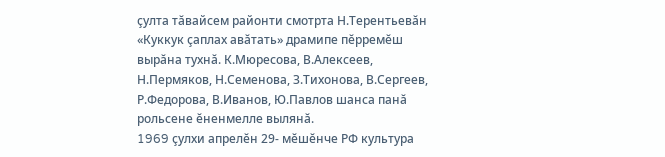çулта тăвайсем районти смотрта Н.Терентьевăн «Куккук çаплах авăтать» драмипе пĕрремĕш вырăна тухнă. К.Мюресова, В.Алексеев, Н.Пермяков, Н.Семенова, З.Тихонова, В.Сергеев, Р.Федорова, В.Иванов, Ю.Павлов шанса панă рольсене ĕненмелле вылянă.
1969 çулхи апрелĕн 29- мĕшĕнче РФ культура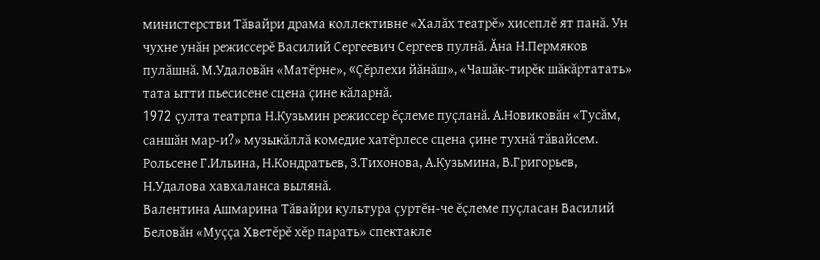министерстви Тăвайри драма коллективне «Халăх театрĕ» хисеплĕ ят панă. Ун чухне унăн режиссерĕ Василий Сергеевич Сергеев пулнă. Ăна Н.Пермяков пулăшнă. М.Удаловăн «Матĕрне», «Çĕрлехи йăнăш», «Чашăк-тирĕк шăкăртатать» тата ытти пьесисене сцена çине кăларнă.
1972 çулта театрпа Н.Кузьмин режиссер ĕçлеме пуçланă. А.Новиковăн «Тусăм, саншăн мар-и?» музыкăллă комедие хатĕрлесе сцена çине тухнă тăвайсем. Рольсене Г.Ильина, Н.Кондратьев, З.Тихонова, А.Кузьмина, В.Григорьев, Н.Удалова хавхаланса вылянă.
Валентина Ашмарина Тăвайри культура çуртĕн-че ĕçлеме пуçласан Василий Беловăн «Муççа Хветĕрĕ хĕр парать» спектакле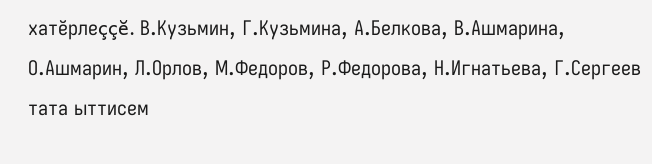хатĕрлеççĕ. В.Кузьмин, Г.Кузьмина, А.Белкова, В.Ашмарина, О.Ашмарин, Л.Орлов, М.Федоров, Р.Федорова, Н.Игнатьева, Г.Сергеев тата ыттисем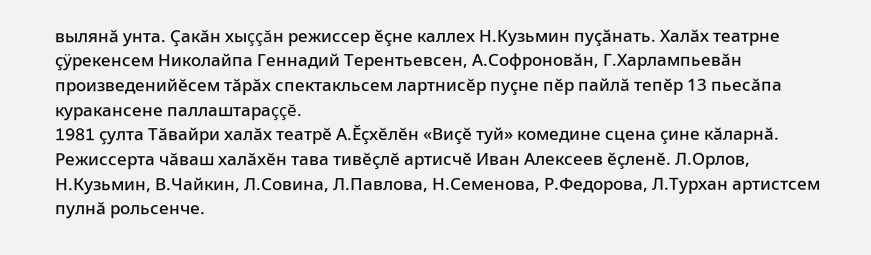вылянă унта. Çакăн хыççăн режиссер ĕçне каллех Н.Кузьмин пуçăнать. Халăх театрне çÿрекенсем Николайпа Геннадий Терентьевсен, А.Софроновăн, Г.Харлампьевăн произведенийĕсем тăрăх спектакльсем лартнисĕр пуçне пĕр пайлă тепĕр 13 пьесăпа куракансене паллаштараççĕ.
1981 çулта Тăвайри халăх театрĕ А.Ĕçхĕлĕн «Виçĕ туй» комедине сцена çине кăларнă. Режиссерта чăваш халăхĕн тава тивĕçлĕ артисчĕ Иван Алексеев ĕçленĕ. Л.Орлов, Н.Кузьмин, В.Чайкин, Л.Совина, Л.Павлова, Н.Семенова, Р.Федорова, Л.Турхан артистсем пулнă рольсенче.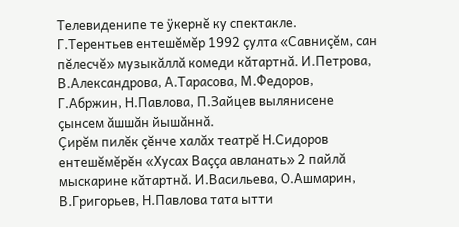Телевиденипе те ÿкернĕ ку спектакле.
Г.Терентьев ентешĕмĕр 1992 çулта «Савниçĕм, сан пĕлесчĕ» музыкăллă комеди кăтартнă. И.Петрова, В.Александрова, А.Тарасова, М.Федоров, Г.Абржин, Н.Павлова, П.Зайцев вылянисене çынсем ăшшăн йышăннă.
Çирĕм пилĕк çĕнче халăх театрĕ Н.Сидоров ентешĕмĕрĕн «Хусах Ваççа авланать» 2 пайлă мыскарине кăтартнă. И.Васильева, О.Ашмарин, В.Григорьев, Н.Павлова тата ытти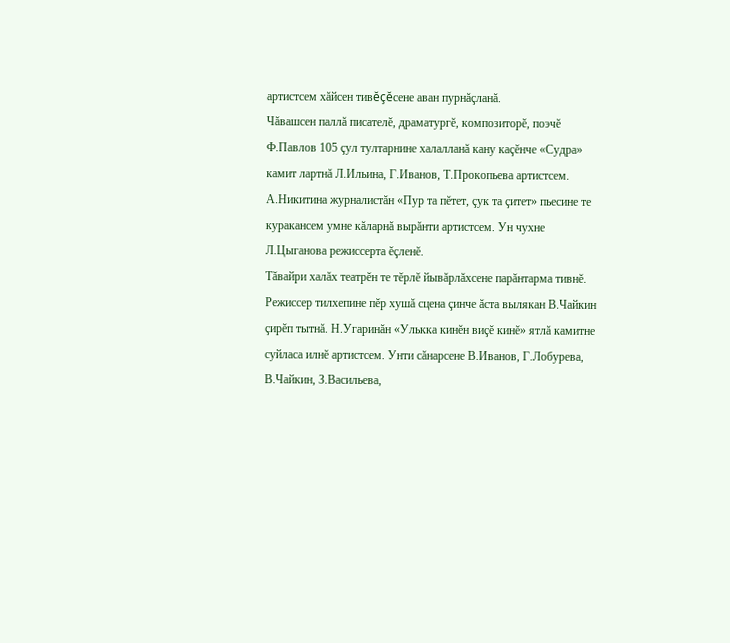артистсем хăйсен тивĕçĕсене аван пурнăçланă.
Чăвашсен паллă писателĕ, драматургĕ, композиторĕ, поэчĕ Ф.Павлов 105 çул тултарнине халалланă кану каçĕнче «Судра» камит лартнă Л.Ильина, Г.Иванов, Т.Прокопьева артистсем. А.Никитина журналистăн «Пур та пĕтет, çук та çитет» пьесине те куракансем умне кăларнă вырăнти артистсем. Ун чухне Л.Цыганова режиссерта ĕçленĕ.
Тăвайри халăх театрĕн те тĕрлĕ йывăрлăхсене парăнтарма тивнĕ. Режиссер тилхепине пĕр хушă сцена çинче ăста вылякан В.Чайкин çирĕп тытнă. Н.Угаринăн «Улькка кинĕн виçĕ кинĕ» ятлă камитне суйласа илнĕ артистсем. Унти сăнарсене В.Иванов, Г.Лобурева, В.Чайкин, З.Васильева,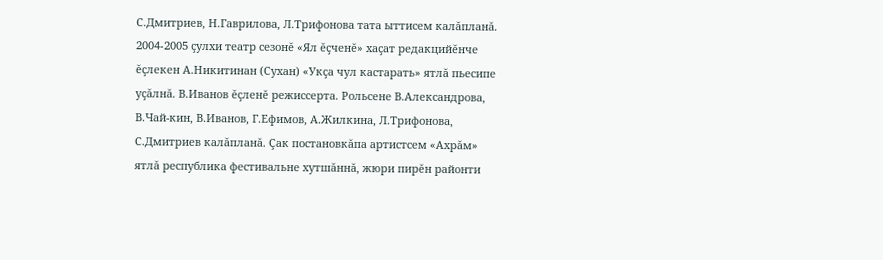С.Дмитриев, Н.Гаврилова, Л.Трифонова тата ыттисем калăпланă.
2004-2005 çулхи театр сезонĕ «Ял ĕçченĕ» хаçат редакцийĕнче ĕçлекен А.Никитинан (Сухан) «Укçа чул кастарать» ятлă пьесипе уçăлнă. В.Иванов ĕçленĕ режиссерта. Рольсене В.Александрова, В.Чай-кин, В.Иванов, Г.Ефимов, А.Жилкина, Л.Трифонова, С.Дмитриев калăпланă. Çак постановкăпа артистсем «Ахрăм» ятлă республика фестивальне хутшăннă, жюри пирĕн районти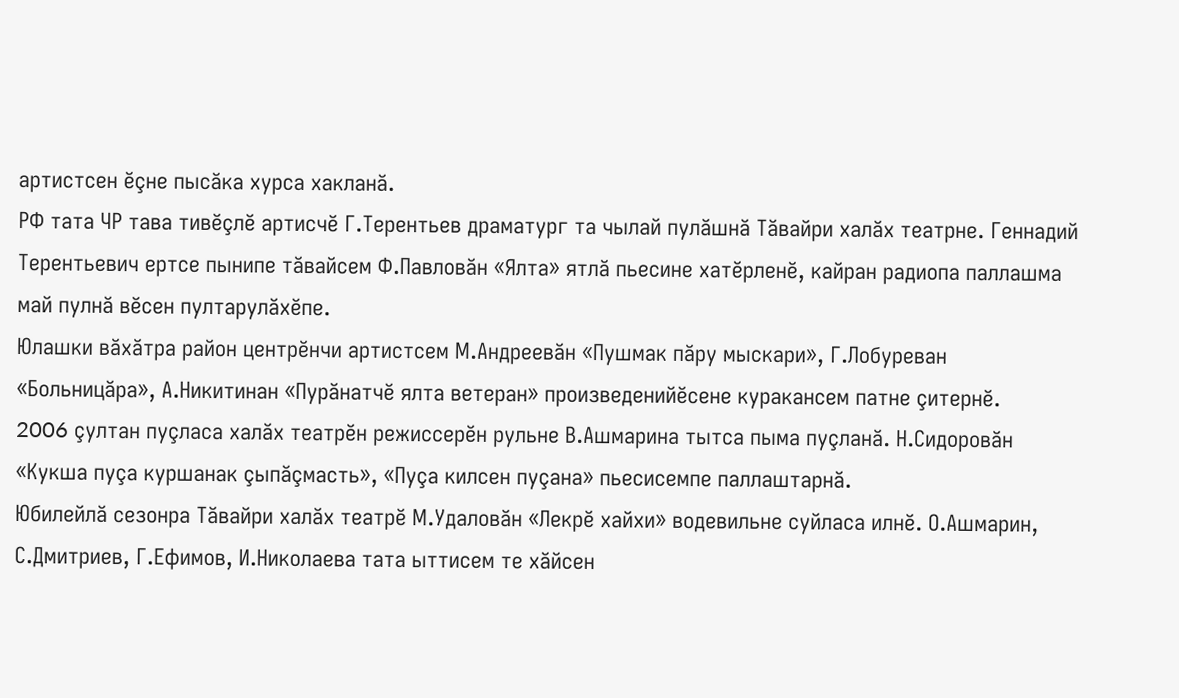артистсен ĕçне пысăка хурса хакланă.
РФ тата ЧР тава тивĕçлĕ артисчĕ Г.Терентьев драматург та чылай пулăшнă Тăвайри халăх театрне. Геннадий Терентьевич ертсе пынипе тăвайсем Ф.Павловăн «Ялта» ятлă пьесине хатĕрленĕ, кайран радиопа паллашма май пулнă вĕсен пултарулăхĕпе.
Юлашки вăхăтра район центрĕнчи артистсем М.Андреевăн «Пушмак пăру мыскари», Г.Лобуреван «Больницăра», А.Никитинан «Пурăнатчĕ ялта ветеран» произведенийĕсене куракансем патне çитернĕ.
2006 çултан пуçласа халăх театрĕн режиссерĕн рульне В.Ашмарина тытса пыма пуçланă. Н.Сидоровăн «Кукша пуçа куршанак çыпăçмасть», «Пуçа килсен пуçана» пьесисемпе паллаштарнă.
Юбилейлă сезонра Тăвайри халăх театрĕ М.Удаловăн «Лекрĕ хайхи» водевильне суйласа илнĕ. О.Ашмарин, С.Дмитриев, Г.Ефимов, И.Николаева тата ыттисем те хăйсен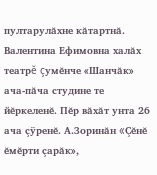пултарулăхне кăтартнă.
Валентина Ефимовна халăх театрĕ çумĕнче «Шанчăк» ача-пăча студине те йĕркеленĕ. Пĕр вăхăт унта 26 ача çÿренĕ. А.Зоринăн «Çĕнĕ ĕмĕрти çарăк»,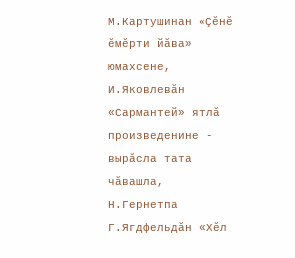М.Картушинан «Çĕнĕ ĕмĕрти йăва» юмахсене, И.Яковлевăн «Сармантей» ятлă произведенине - вырăсла тата чăвашла, Н.Гернетпа Г.Ягдфельдăн «Хĕл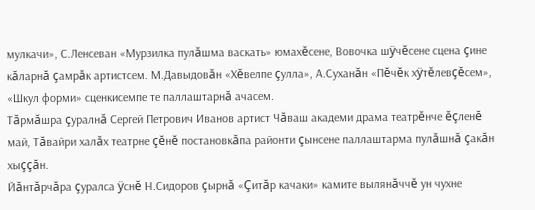мулкачи», С.Ленсеван «Мурзилка пулăшма васкать» юмахĕсене, Вовочка шÿчĕсене сцена çине кăларнă çамрăк артистсем. М.Давыдовăн «Хĕвелпе çулла», А.Суханăн «Пĕчĕк хÿтĕлевçĕсем», «Шкул форми» сценкисемпе те паллаштарнă ачасем.
Тăрмăшра çуралнă Сергей Петрович Иванов артист Чăваш академи драма театрĕнче ĕçленĕ май, Тăвайри халăх театрне çĕнĕ постановкăпа районти çынсене паллаштарма пулăшнă çакăн хыççăн.
Йăнтăрчăра çуралса ÿснĕ Н.Сидоров çырнă «Çитăр качаки» камите вылянăччĕ ун чухне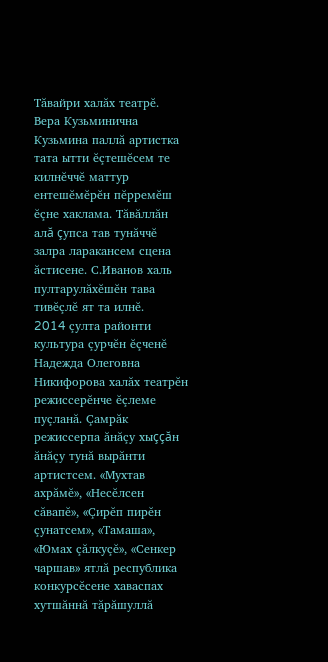Тăвайри халăх театрĕ. Вера Кузьминична Кузьмина паллă артистка тата ытти ĕçтешĕсем те килнĕччĕ маттур ентешĕмĕрĕн пĕрремĕш ĕçне хаклама. Тăвăллăн алă çупса тав тунăччĕ залра ларакансем сцена ăстисене. С.Иванов халь пултарулăхĕшĕн тава тивĕçлĕ ят та илнĕ.
2014 çулта районти культура çурчĕн ĕçченĕ Надежда Олеговна Никифорова халăх театрĕн режиссерĕнче ĕçлеме пуçланă. Çамрăк режиссерпа ăнăçу хыççăн ăнăçу тунă вырăнти артистсем. «Мухтав ахрăмĕ», «Несĕлсен сăвапĕ», «Çирĕп пирĕн çунатсем», «Тамаша», «Юмах çăлкуçĕ», «Сенкер чаршав» ятлă республика конкурсĕсене хаваспах хутшăннă тăрăшуллă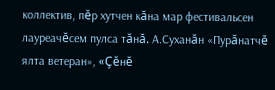коллектив, пĕр хутчен кăна мар фестивальсен лауреачĕсем пулса тăнă. А.Суханăн «Пурăнатчĕ ялта ветеран», «Çĕнĕ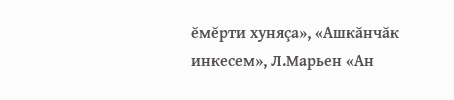ĕмĕрти хуняçа», «Ашкăнчăк инкесем», Л.Марьен «Ан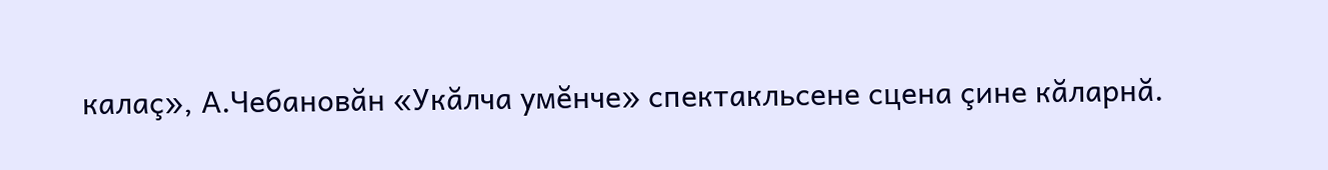калаç», А.Чебановăн «Укăлча умĕнче» спектакльсене сцена çине кăларнă.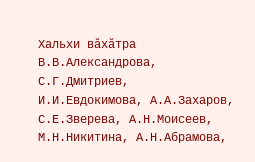Хальхи вăхăтра В.В.Александрова, С.Г.Дмитриев, И.И.Евдокимова, А.А.Захаров, С.Е.Зверева, А.Н.Моисеев, М.Н.Никитина, А.Н.Абрамова,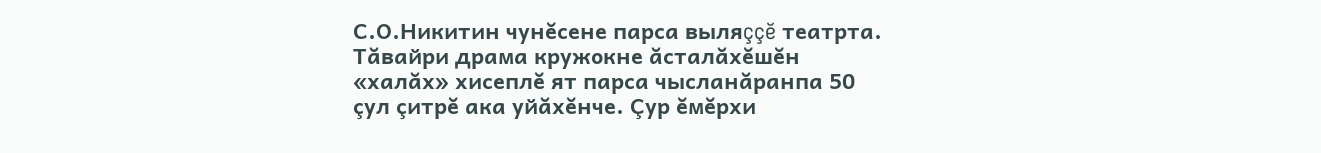С.О.Никитин чунĕсене парса выляççĕ театрта.
Тăвайри драма кружокне ăсталăхĕшĕн «халăх» хисеплĕ ят парса чысланăранпа 50 çул çитрĕ ака уйăхĕнче. Çур ĕмĕрхи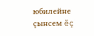юбилейне çынсем ĕç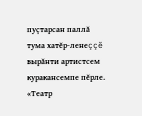пуçтарсан паллă тума хатĕр-ленеççĕ вырăнти артистсем куракансемпе пĕрле. «Театр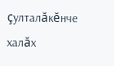çулталăкĕнче халăх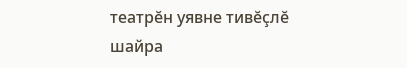театрĕн уявне тивĕçлĕ шайра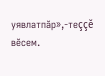уявлатпăр»,-теççĕ вĕсем.